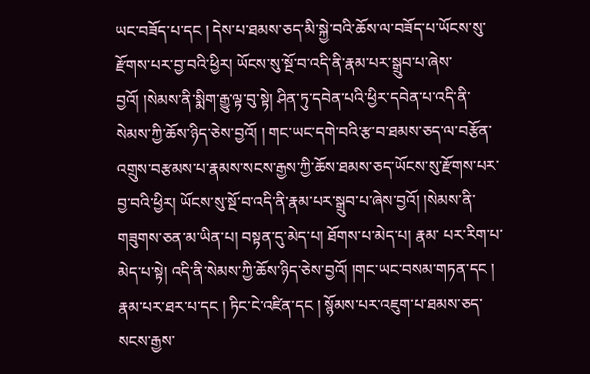ཡང་བཟོད་པ་དང ། དེས་པ་ཐམས་ཅད་མི་སྐྱེ་བའི་ཆོས་ལ་བཟོད་པ་ཡོངས་སུ་རྫོགས་པར་བྱ་བའི་ཕྱིར། ཡོངས་སུ་སྔོ་བ་འདི་ནི་རྣམ་པར་སྒྲུབ་པ་ཞེས་བྱའོ། །སེམས་ནི་སྨིག་རྒྱུ་ལྟ་བུ་སྟེ། ཤིན་ཏུ་དབེན་པའི་ཕྱིར་དབེན་པ་འདི་ནི་སེམས་ཀྱི་ཆོས་ཉིད་ཅེས་བྱའོ། ། གང་ཡང་དགེ་བའི་རྩ་བ་ཐམས་ཅད་ལ་བརྩོན་འགྲུས་བརྩམས་པ་རྣམས་སངས་རྒྱས་ཀྱི་ཆོས་ཐམས་ཅད་ཡོངས་སུ་རྫོགས་པར་བྱ་བའི་ཕྱིར། ཡོངས་སུ་སྔོ་བ་འདི་ནི་རྣམ་པར་སྒྲུབ་པ་ཞེས་བྱའོ། །སེམས་ནི་གཟུགས་ཅན་མ་ཡིན་པ། བསྟན་དུ་མེད་པ། ཐོགས་པ་མེད་པ། རྣམ་ པར་རིག་པ་མེད་པ་སྟེ། འདི་ནི་སེམས་ཀྱི་ཆོས་ཉིད་ཅེས་བྱའོ། །གང་ཡང་བསམ་གཏན་དང ། རྣམ་པར་ཐར་པ་དང ། ཏིང་ངེ་འཛིན་དང ། སྙོམས་པར་འཇུག་པ་ཐམས་ཅད་སངས་རྒྱས་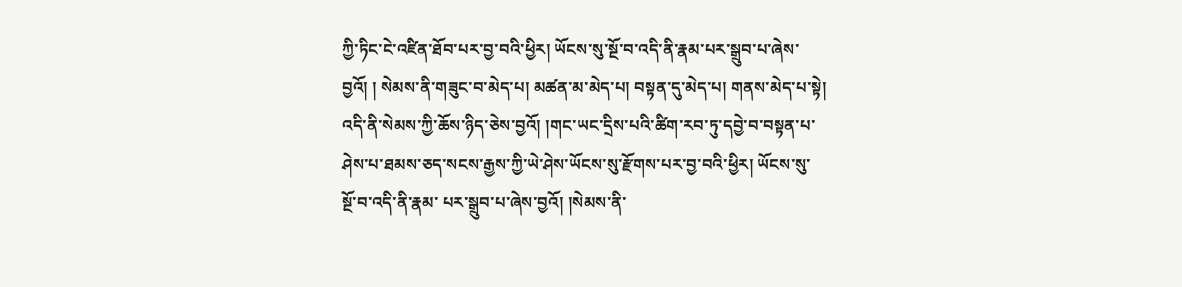ཀྱི་ཏིང་ངེ་འཛིན་ཐོབ་པར་བྱ་བའི་ཕྱིར། ཡོངས་སུ་སྔོ་བ་འདི་ནི་རྣམ་པར་སྒྲུབ་པ་ཞེས་བྱའོ། ། སེམས་ནི་གཟུང་བ་མེད་པ། མཚན་མ་མེད་པ། བསྟན་དུ་མེད་པ། གནས་མེད་པ་སྟེ། འདི་ནི་སེམས་ཀྱི་ཆོས་ཉིད་ཅེས་བྱའོ། །གང་ཡང་དྲིས་པའི་ཚིག་རབ་ཏུ་དབྱེ་བ་བསྟན་པ་ཤེས་པ་ཐམས་ཅད་སངས་རྒྱས་ཀྱི་ཡེ་ཤེས་ཡོངས་སུ་རྫོགས་པར་བྱ་བའི་ཕྱིར། ཡོངས་སུ་སྔོ་བ་འདི་ནི་རྣམ་ པར་སྒྲུབ་པ་ཞེས་བྱའོ། །སེམས་ནི་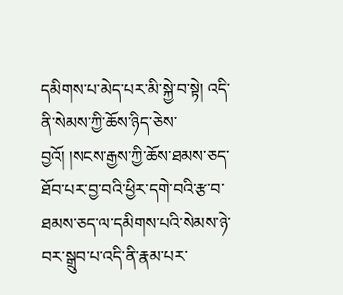དམིགས་པ་མེད་པར་མི་སྐྱེ་བ་སྟེ། འདི་ནི་སེམས་ཀྱི་ཆོས་ཉིད་ཅེས་བྱའོ། །སངས་རྒྱས་ཀྱི་ཆོས་ཐམས་ཅད་ཐོབ་པར་བྱ་བའི་ཕྱིར་དགེ་བའི་རྩ་བ་ཐམས་ཅད་ལ་དམིགས་པའི་སེམས་ཉེ་བར་སྒྲུབ་པ་འདི་ནི་རྣམ་པར་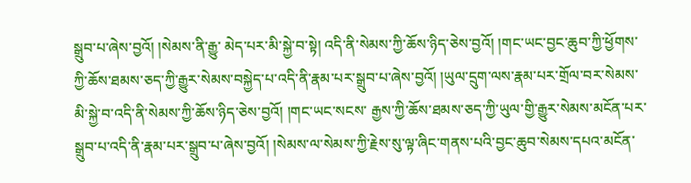སྒྲུབ་པ་ཞེས་བྱའོ། །སེམས་ནི་རྒྱུ་ མེད་པར་མི་སྐྱེ་བ་སྟེ། འདི་ནི་སེམས་ཀྱི་ཆོས་ཉིད་ཅེས་བྱའོ། །གང་ཡང་བྱང་ཆུབ་ཀྱི་ཕྱོགས་ཀྱི་ཆོས་ཐམས་ཅད་ཀྱི་རྒྱུར་སེམས་བསྐྱེད་པ་འདི་ནི་རྣམ་པར་སྒྲུབ་པ་ཞེས་བྱའོ། །ཡུལ་དྲུག་ལས་རྣམ་པར་གྲོལ་བར་སེམས་མི་སྐྱེ་བ་འདི་ནི་སེམས་ཀྱི་ཆོས་ཉིད་ཅེས་བྱའོ། །གང་ཡང་སངས་ རྒྱས་ཀྱི་ཆོས་ཐམས་ཅད་ཀྱི་ཡུལ་གྱི་རྒྱུར་སེམས་མངོན་པར་སྒྲུབ་པ་འདི་ནི་རྣམ་པར་སྒྲུབ་པ་ཞེས་བྱའོ། །སེམས་ལ་སེམས་ཀྱི་རྗེས་སུ་ལྟ་ཞིང་གནས་པའི་བྱང་ཆུབ་སེམས་དཔའ་མངོན་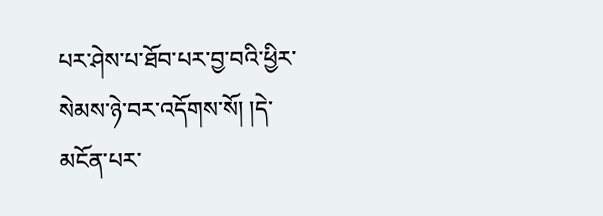པར་ཤེས་པ་ཐོབ་པར་བྱ་བའི་ཕྱིར་སེམས་ཉེ་བར་འདོགས་སོ། །དེ་མངོན་པར་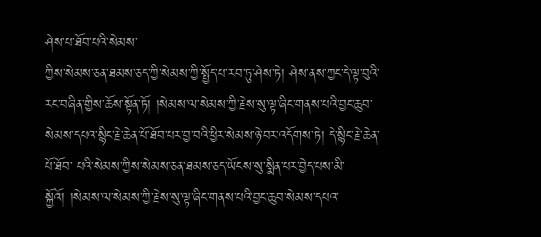ཤེས་པ་ཐོབ་པའི་སེམས་
ཀྱིས་སེམས་ཅན་ཐམས་ཅད་ཀྱི་སེམས་ཀྱི་སྤྱོད་པ་རབ་ཏུ་ཤེས་ཏེ། ཤེས་ནས་ཀྱང་དེ་ལྟ་བུའི་རང་བཞིན་གྱིས་ཆོས་སྟོན་ཏོ། །སེམས་ལ་སེམས་ཀྱི་རྗེས་སུ་ལྟ་ཞིང་གནས་པའི་བྱང་ཆུབ་སེམས་དཔའ་སྙིང་རྗེ་ཆེན་པོ་ཐོབ་པར་བྱ་བའི་ཕྱིར་སེམས་ཉེ་བར་འདོགས་ཏེ། དེ་སྙིང་རྗེ་ཆེན་པོ་ཐོབ་ པའི་སེམས་ཀྱིས་སེམས་ཅན་ཐམས་ཅད་ཡོངས་སུ་སྨིན་པར་བྱེད་པས་མི་སྐྱོའོ། །སེམས་ལ་སེམས་ཀྱི་རྗེས་སུ་ལྟ་ཞིང་གནས་པའི་བྱང་ཆུབ་སེམས་དཔའ་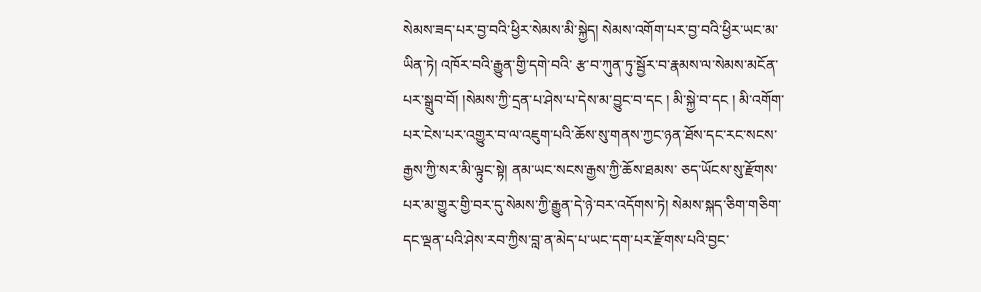སེམས་ཟད་པར་བྱ་བའི་ཕྱིར་སེམས་མི་སྐྱེད། སེམས་འགོག་པར་བྱ་བའི་ཕྱིར་ཡང་མ་ཡིན་ཏེ། འཁོར་བའི་རྒྱུན་གྱི་དགེ་བའི་ རྩ་བ་ཀུན་ཏུ་སྦྱོར་བ་རྣམས་ལ་སེམས་མངོན་པར་སྒྲུབ་བོ། །སེམས་ཀྱི་དྲན་པ་ཤེས་པ་དེས་མ་བྱུང་བ་དང ། མི་སྐྱེ་བ་དང ། མི་འགོག་པར་ངེས་པར་འགྱུར་བ་ལ་འཇུག་པའི་ཆོས་སུ་གནས་ཀྱང་ཉན་ཐོས་དང་རང་སངས་རྒྱས་ཀྱི་སར་མི་ལྟུང་སྟེ། ནམ་ཡང་སངས་རྒྱས་ཀྱི་ཆོས་ཐམས་ ཅད་ཡོངས་སུ་རྫོགས་པར་མ་གྱུར་གྱི་བར་དུ་སེམས་ཀྱི་རྒྱུན་དེ་ཉེ་བར་འདོགས་ཏེ། སེམས་སྐད་ཅིག་གཅིག་དང་ལྡན་པའི་ཤེས་རབ་ཀྱིས་བླ་ན་མེད་པ་ཡང་དག་པར་རྫོགས་པའི་བྱང་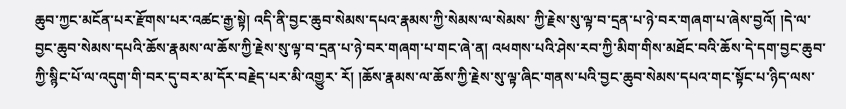ཆུབ་ཀྱང་མངོན་པར་རྫོགས་པར་འཚང་རྒྱ་སྟེ། འདི་ནི་བྱང་ཆུབ་སེམས་དཔའ་རྣམས་ཀྱི་སེམས་ལ་སེམས་ ཀྱི་རྗེས་སུ་ལྟ་བ་དྲན་པ་ཉེ་བར་གཞག་པ་ཞེས་བྱའོ། །དེ་ལ་བྱང་ཆུབ་སེམས་དཔའི་ཆོས་རྣམས་ལ་ཆོས་ཀྱི་རྗེས་སུ་ལྟ་བ་དྲན་པ་ཉེ་བར་གཞག་པ་གང་ཞེ་ན། འཕགས་པའི་ཤེས་རབ་ཀྱི་མིག་གིས་མཐོང་བའི་ཆོས་དེ་དག་བྱང་ཆུབ་ཀྱི་སྙིང་པོ་ལ་འདུག་གི་བར་དུ་བར་མ་དོར་བརྗེད་པར་མི་འགྱུར་ རོ། །ཆོས་རྣམས་ལ་ཆོས་ཀྱི་རྗེས་སུ་ལྟ་ཞིང་གནས་པའི་བྱང་ཆུབ་སེམས་དཔའ་གང་སྟོང་པ་ཉིད་ལས་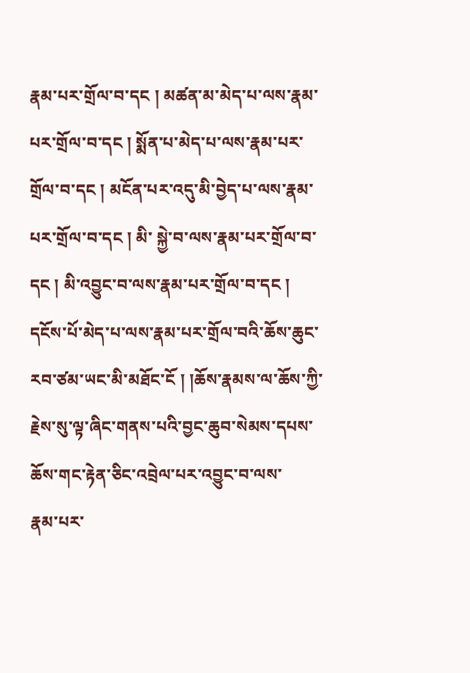རྣམ་པར་གྲོལ་བ་དང ། མཚན་མ་མེད་པ་ལས་རྣམ་པར་གྲོལ་བ་དང ། སྨོན་པ་མེད་པ་ལས་རྣམ་པར་གྲོལ་བ་དང ། མངོན་པར་འདུ་མི་བྱེད་པ་ལས་རྣམ་པར་གྲོལ་བ་དང ། མི་ སྐྱེ་བ་ལས་རྣམ་པར་གྲོལ་བ་དང ། མི་འབྱུང་བ་ལས་རྣམ་པར་གྲོལ་བ་དང ། དངོས་པོ་མེད་པ་ལས་རྣམ་པར་གྲོལ་བའི་ཆོས་ཆུང་རབ་ཙམ་ཡང་མི་མཐོང་ངོ ། །ཆོས་རྣམས་ལ་ཆོས་ཀྱི་རྗེས་སུ་ལྟ་ཞིང་གནས་པའི་བྱང་ཆུབ་སེམས་དཔས་ཆོས་གང་རྟེན་ཅིང་འབྲེལ་པར་འབྱུང་བ་ལས་
རྣམ་པར་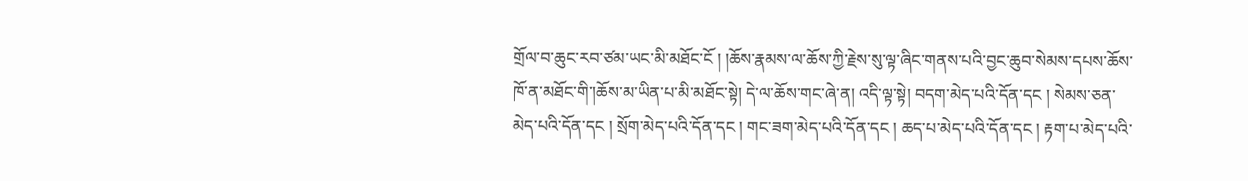གྲོལ་བ་ཆུང་རབ་ཙམ་ཡང་མི་མཐོང་ངོ ། །ཆོས་རྣམས་ལ་ཆོས་ཀྱི་རྗེས་སུ་ལྟ་ཞིང་གནས་པའི་བྱང་ཆུབ་སེམས་དཔས་ཆོས་ཁོ་ན་མཐོང་གི་།ཆོས་མ་ཡིན་པ་མི་མཐོང་སྟེ། དེ་ལ་ཆོས་གང་ཞེ་ན། འདི་ལྟ་སྟེ། བདག་མེད་པའི་དོན་དང ། སེམས་ཅན་ མེད་པའི་དོན་དང ། སྲོག་མེད་པའི་དོན་དང ། གང་ཟག་མེད་པའི་དོན་དང ། ཆད་པ་མེད་པའི་དོན་དང ། རྟག་པ་མེད་པའི་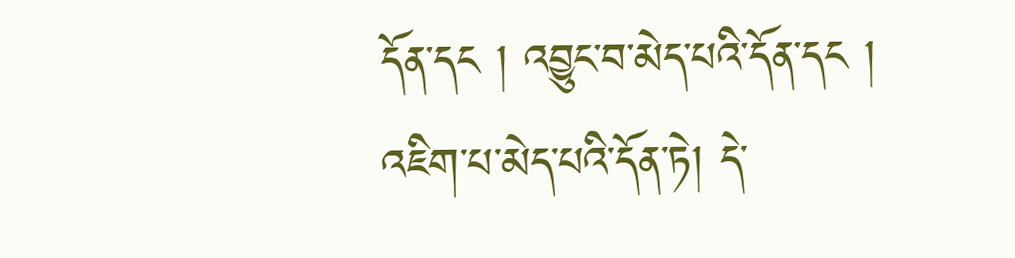དོན་དང ། འབྱུང་བ་མེད་པའི་དོན་དང ། འཇིག་པ་མེད་པའི་དོན་ཏེ། དེ་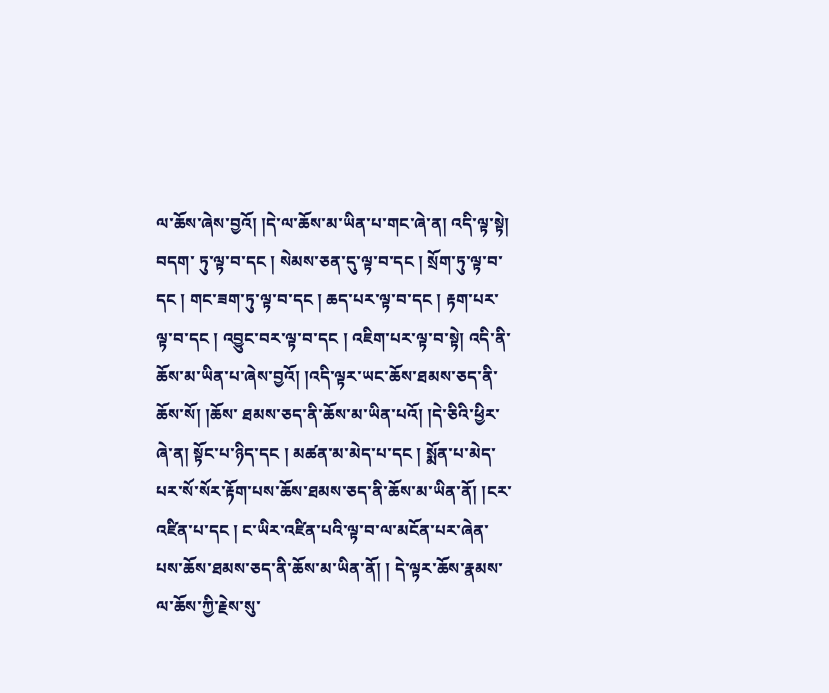ལ་ཆོས་ཞེས་བྱའོ། །དེ་ལ་ཆོས་མ་ཡིན་པ་གང་ཞེ་ན། འདི་ལྟ་སྟེ། བདག་ ཏུ་ལྟ་བ་དང ། སེམས་ཅན་དུ་ལྟ་བ་དང ། སྲོག་ཏུ་ལྟ་བ་དང ། གང་ཟག་ཏུ་ལྟ་བ་དང ། ཆད་པར་ལྟ་བ་དང ། རྟག་པར་ལྟ་བ་དང ། འབྱུང་བར་ལྟ་བ་དང ། འཇིག་པར་ལྟ་བ་སྟེ། འདི་ནི་ཆོས་མ་ཡིན་པ་ཞེས་བྱའོ། །འདི་ལྟར་ཡང་ཆོས་ཐམས་ཅད་ནི་ཆོས་སོ། །ཆོས་ ཐམས་ཅད་ནི་ཆོས་མ་ཡིན་པའོ། །དེ་ཅིའི་ཕྱིར་ཞེ་ན། སྟོང་པ་ཉིད་དང ། མཚན་མ་མེད་པ་དང ། སྨོན་པ་མེད་པར་སོ་སོར་རྟོག་པས་ཆོས་ཐམས་ཅད་ནི་ཆོས་མ་ཡིན་ནོ། །ངར་འཛིན་པ་དང ། ང་ཡིར་འཛིན་པའི་ལྟ་བ་ལ་མངོན་པར་ཞེན་པས་ཆོས་ཐམས་ཅད་ནི་ཆོས་མ་ཡིན་ནོ། ། དེ་ལྟར་ཆོས་རྣམས་ལ་ཆོས་ཀྱི་རྗེས་སུ་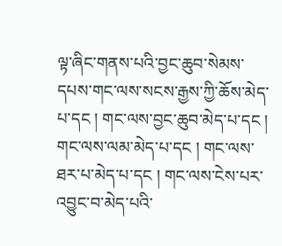ལྟ་ཞིང་གནས་པའི་བྱང་ཆུབ་སེམས་དཔས་གང་ལས་སངས་རྒྱས་ཀྱི་ཆོས་མེད་པ་དང ། གང་ལས་བྱང་ཆུབ་མེད་པ་དང ། གང་ལས་ལམ་མེད་པ་དང ། གང་ལས་ཐར་པ་མེད་པ་དང ། གང་ལས་ངེས་པར་འབྱུང་བ་མེད་པའི་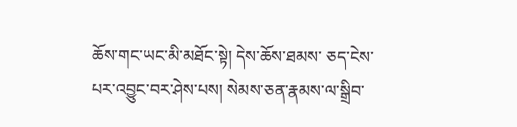ཆོས་གང་ཡང་མི་མཐོང་སྟེ། དེས་ཆོས་ཐམས་ ཅད་ངེས་པར་འབྱུང་བར་ཤེས་པས། སེམས་ཅན་རྣམས་ལ་སྒྲིབ་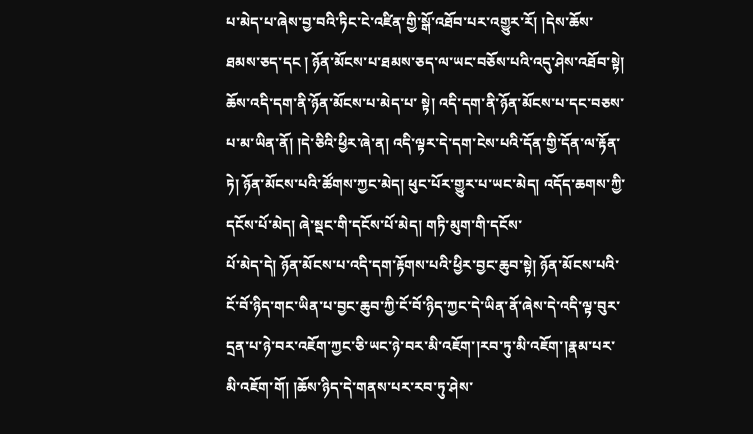པ་མེད་པ་ཞེས་བྱ་བའི་ཏིང་ངེ་འཛིན་གྱི་སྒོ་འཐོབ་པར་འགྱུར་རོ། །དེས་ཆོས་ཐམས་ཅད་དང ། ཉོན་མོངས་པ་ཐམས་ཅད་ལ་ཡང་བཅོས་པའི་འདུ་ཤེས་འཐོབ་སྟེ། ཆོས་འདི་དག་ནི་ཉོན་མོངས་པ་མེད་པ་ སྟེ། འདི་དག་ནི་ཉོན་མོངས་པ་དང་བཅས་པ་མ་ཡིན་ནོ། །དེ་ཅིའི་ཕྱིར་ཞེ་ན། འདི་ལྟར་དེ་དག་ངེས་པའི་དོན་གྱི་དོན་ལ་རྟོན་ཏེ། ཉོན་མོངས་པའི་ཚོགས་ཀྱང་མེད། ཕུང་པོར་གྱུར་པ་ཡང་མེད། འདོད་ཆགས་ཀྱི་དངོས་པོ་མེད། ཞེ་སྡང་གི་དངོས་པོ་མེད། གཏི་མུག་གི་དངོས་
པོ་མེད་དེ། ཉོན་མོངས་པ་འདི་དག་རྟོགས་པའི་ཕྱིར་བྱང་ཆུབ་སྟེ། ཉོན་མོངས་པའི་ངོ་བོ་ཉིད་གང་ཡིན་པ་བྱང་ཆུབ་ཀྱི་ངོ་བོ་ཉིད་ཀྱང་དེ་ཡིན་ནོ་ཞེས་དེ་འདི་ལྟ་བུར་དྲན་པ་ཉེ་བར་འཇོག་ཀྱང་ཅི་ཡང་ཉེ་བར་མི་འཇོག་།རབ་ཏུ་མི་འཇོག་།རྣམ་པར་མི་འཇོག་གོ། །ཆོས་ཉིད་དེ་གནས་པར་རབ་ཏུ་ཤེས་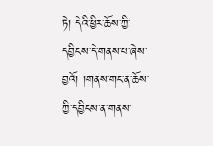ཏེ། དེའི་ཕྱིར་ཆོས་ཀྱི་དབྱིངས་དེ་གནས་པ་ཞེས་བྱའོ། །གནས་གང་ན་ཆོས་ཀྱི་དབྱིངས་ན་གནས་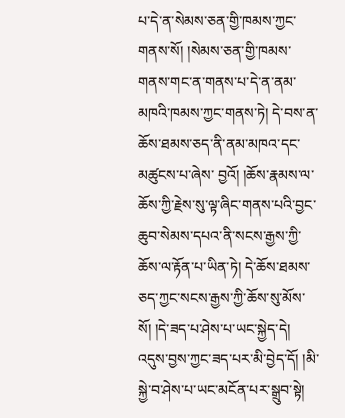པ་དེ་ན་སེམས་ཅན་གྱི་ཁམས་ཀྱང་གནས་སོ། །སེམས་ཅན་གྱི་ཁམས་གནས་གང་ན་གནས་པ་དེ་ན་ནམ་མཁའི་ཁམས་ཀྱང་གནས་ཏེ། དེ་བས་ན་ཆོས་ཐམས་ཅད་ནི་ནམ་མཁའ་དང་མཚུངས་པ་ཞེས་ བྱའོ། །ཆོས་རྣམས་ལ་ཆོས་ཀྱི་རྗེས་སུ་ལྟ་ཞིང་གནས་པའི་བྱང་ཆུབ་སེམས་དཔའ་ནི་སངས་རྒྱས་ཀྱི་ཆོས་ལ་རྟོན་པ་ཡིན་ཏེ། དེ་ཆོས་ཐམས་ཅད་ཀྱང་སངས་རྒྱས་ཀྱི་ཆོས་སུ་མོས་སོ། །དེ་ཟད་པ་ཤེས་པ་ཡང་སྐྱེད་དེ། འདུས་བྱས་ཀྱང་ཟད་པར་མི་བྱེད་དོ། །མི་སྐྱེ་བ་ཤེས་པ་ཡང་མངོན་པར་སྒྲུབ་སྟེ།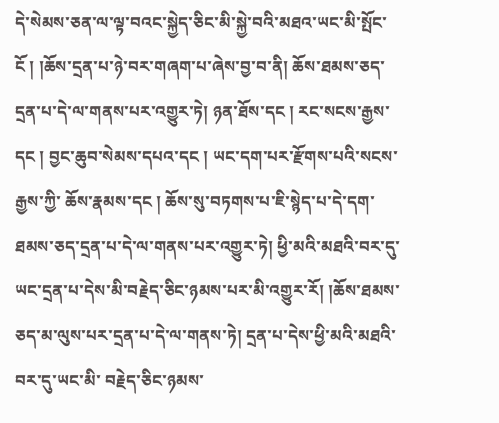དེ་སེམས་ཅན་ལ་ལྟ་བའང་སྐྱེད་ཅིང་མི་སྐྱེ་བའི་མཐའ་ཡང་མི་སྤོང་ངོ ། །ཆོས་དྲན་པ་ཉེ་བར་གཞག་པ་ཞེས་བྱ་བ་ནི། ཆོས་ཐམས་ཅད་དྲན་པ་དེ་ལ་གནས་པར་འགྱུར་ཏེ། ཉན་ཐོས་དང ། རང་སངས་རྒྱས་དང ། བྱང་ཆུབ་སེམས་དཔའ་དང ། ཡང་དག་པར་རྫོགས་པའི་སངས་རྒྱས་ཀྱི་ ཆོས་རྣམས་དང ། ཆོས་སུ་བཏགས་པ་ཇི་སྙེད་པ་དེ་དག་ཐམས་ཅད་དྲན་པ་དེ་ལ་གནས་པར་འགྱུར་ཏེ། ཕྱི་མའི་མཐའི་བར་དུ་ཡང་དྲན་པ་དེས་མི་བརྗེད་ཅིང་ཉམས་པར་མི་འགྱུར་རོ། །ཆོས་ཐམས་ཅད་མ་ལུས་པར་དྲན་པ་དེ་ལ་གནས་ཏེ། དྲན་པ་དེས་ཕྱི་མའི་མཐའི་བར་དུ་ཡང་མི་ བརྗེད་ཅིང་ཉམས་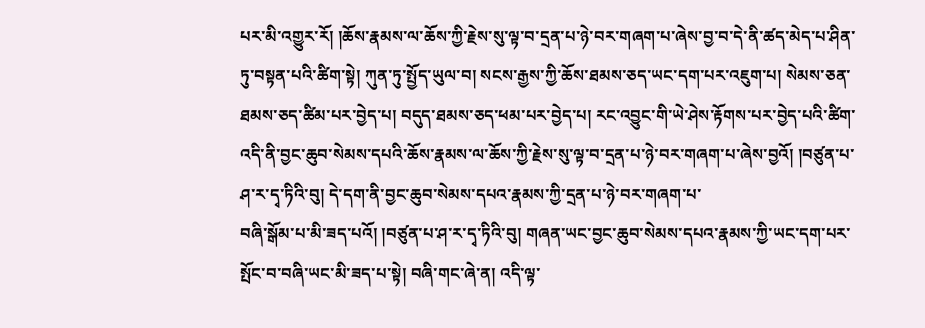པར་མི་འགྱུར་རོ། །ཆོས་རྣམས་ལ་ཆོས་ཀྱི་རྗེས་སུ་ལྟ་བ་དྲན་པ་ཉེ་བར་གཞག་པ་ཞེས་བྱ་བ་དེ་ནི་ཚད་མེད་པ་ཤིན་ཏུ་བསྟན་པའི་ཚིག་སྟེ། ཀུན་ཏུ་སྤྱོད་ཡུལ་བ། སངས་རྒྱས་ཀྱི་ཆོས་ཐམས་ཅད་ཡང་དག་པར་འཇུག་པ། སེམས་ཅན་ཐམས་ཅད་ཚིམ་པར་བྱེད་པ། བདུད་ཐམས་ཅད་ཕམ་པར་བྱེད་པ། རང་འབྱུང་གི་ཡེ་ཤེས་རྟོགས་པར་བྱེད་པའི་ཚིག་འདི་ནི་བྱང་ཆུབ་སེམས་དཔའི་ཆོས་རྣམས་ལ་ཆོས་ཀྱི་རྗེས་སུ་ལྟ་བ་དྲན་པ་ཉེ་བར་གཞག་པ་ཞེས་བྱའོ། །བཙུན་པ་ཤ་ར་དྭ་ཏིའི་བུ། དེ་དག་ནི་བྱང་ཆུབ་སེམས་དཔའ་རྣམས་ཀྱི་དྲན་པ་ཉེ་བར་གཞག་པ་
བཞི་སྒོམ་པ་མི་ཟད་པའོ། །བཙུན་པ་ཤ་ར་དྭ་ཏིའི་བུ། གཞན་ཡང་བྱང་ཆུབ་སེམས་དཔའ་རྣམས་ཀྱི་ཡང་དག་པར་སྤོང་བ་བཞི་ཡང་མི་ཟད་པ་སྟེ། བཞི་གང་ཞེ་ན། འདི་ལྟ་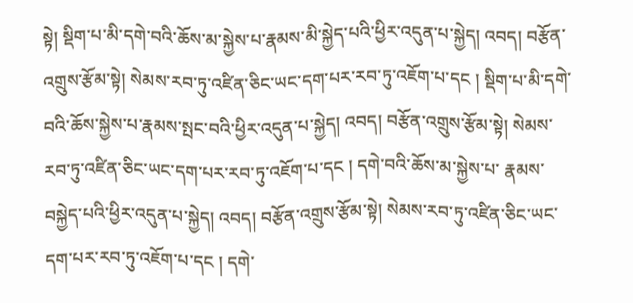སྟེ། སྡིག་པ་མི་དགེ་བའི་ཆོས་མ་སྐྱེས་པ་རྣམས་མི་སྐྱེད་པའི་ཕྱིར་འདུན་པ་སྐྱེད། འབད། བརྩོན་འགྲུས་རྩོམ་སྟེ། སེམས་རབ་ཏུ་འཛིན་ཅིང་ཡང་དག་པར་རབ་ཏུ་འཇོག་པ་དང ། སྡིག་པ་མི་དགེ་བའི་ཆོས་སྐྱེས་པ་རྣམས་སྤང་བའི་ཕྱིར་འདུན་པ་སྐྱེད། འབད། བརྩོན་འགྲུས་རྩོམ་སྟེ། སེམས་རབ་ཏུ་འཛིན་ཅིང་ཡང་དག་པར་རབ་ཏུ་འཇོག་པ་དང ། དགེ་བའི་ཆོས་མ་སྐྱེས་པ་ རྣམས་བསྐྱེད་པའི་ཕྱིར་འདུན་པ་སྐྱེད། འབད། བརྩོན་འགྲུས་རྩོམ་སྟེ། སེམས་རབ་ཏུ་འཛིན་ཅིང་ཡང་དག་པར་རབ་ཏུ་འཇོག་པ་དང ། དགེ་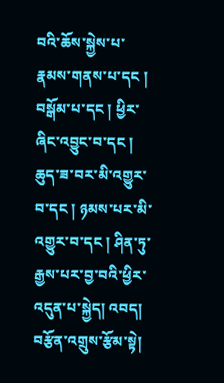བའི་ཆོས་སྐྱེས་པ་རྣམས་གནས་པ་དང ། བསྒོམ་པ་དང ། ཕྱིར་ཞིང་འབྱུང་བ་དང ། ཆུད་ཟ་བར་མི་འགྱུར་བ་དང ། ཉམས་པར་མི་འགྱུར་བ་དང ། ཤིན་ཏུ་རྒྱས་པར་བྱ་བའི་ཕྱིར་འདུན་པ་སྐྱེད། འབད། བརྩོན་འགྲུས་རྩོམ་སྟེ།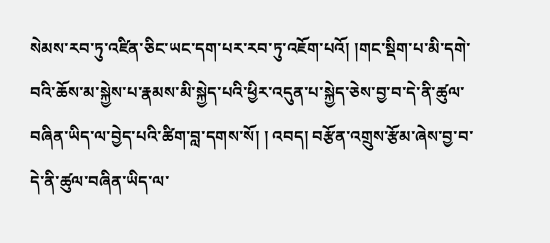སེམས་རབ་ཏུ་འཛིན་ཅིང་ཡང་དག་པར་རབ་ཏུ་འཇོག་པའོ། །གང་སྡིག་པ་མི་དགེ་བའི་ཆོས་མ་སྐྱེས་པ་རྣམས་མི་སྐྱེད་པའི་ཕྱིར་འདུན་པ་སྐྱེད་ཅེས་བྱ་བ་དེ་ནི་ཚུལ་བཞིན་ཡིད་ལ་བྱེད་པའི་ཚིག་བླ་དགས་སོ། ། འབད། བརྩོན་འགྲུས་རྩོམ་ཞེས་བྱ་བ་དེ་ནི་ཚུལ་བཞིན་ཡིད་ལ་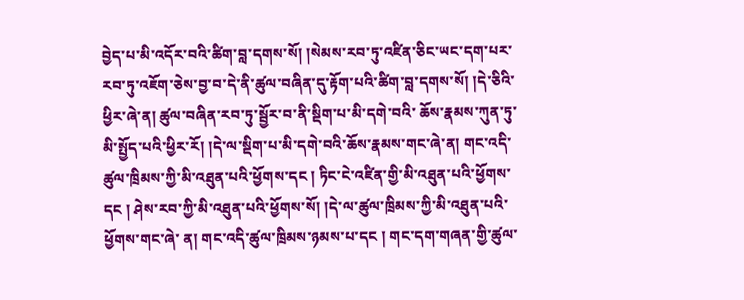བྱེད་པ་མི་འདོར་བའི་ཚིག་བླ་དགས་སོ། །སེམས་རབ་ཏུ་འཛིན་ཅིང་ཡང་དག་པར་རབ་ཏུ་འཇོག་ཅེས་བྱ་བ་དེ་ནི་ཚུལ་བཞིན་དུ་རྟོག་པའི་ཚིག་བླ་དགས་སོ། །དེ་ཅིའི་ཕྱིར་ཞེ་ན། ཚུལ་བཞིན་རབ་ཏུ་སྦྱོར་བ་ནི་སྡིག་པ་མི་དགེ་བའི་ ཆོས་རྣམས་ཀུན་ཏུ་མི་སྤྱོད་པའི་ཕྱིར་རོ། །དེ་ལ་སྡིག་པ་མི་དགེ་བའི་ཆོས་རྣམས་གང་ཞེ་ན། གང་འདི་ཚུལ་ཁྲིམས་ཀྱི་མི་འཐུན་པའི་ཕྱོགས་དང ། ཏིང་ངེ་འཛིན་གྱི་མི་འཐུན་པའི་ཕྱོགས་དང ། ཤེས་རབ་ཀྱི་མི་འཐུན་པའི་ཕྱོགས་སོ། །དེ་ལ་ཚུལ་ཁྲིམས་ཀྱི་མི་འཐུན་པའི་ཕྱོགས་གང་ཞེ་ ན། གང་འདི་ཚུལ་ཁྲིམས་ཉམས་པ་དང ། གང་དག་གཞན་གྱི་ཚུལ་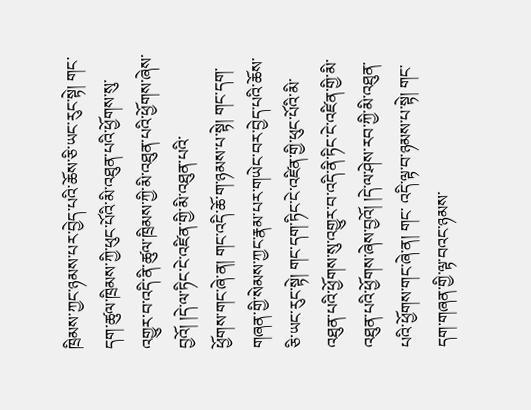ཁྲིམས་ཀྱང་ཉམས་པར་བྱེད་པའི་ཆོས་ཅི་ཡང་རུང་སྟེ། གང་དག་ཚུལ་ཁྲིམས་ཀྱི་ཕུང་པོའི་མི་འཐུན་པའི་ཕྱོགས་སུ་འགྱུར་བ་འདི་ནི་ཚུལ་ཁྲིམས་ཀྱི་མི་འཐུན་པའི་ཕྱོགས་ཞེས་བྱའོ། །དེ་ལ་ཏིང་ངེ་འཛིན་གྱི་མི་འཐུན་པའི་
ཕྱོགས་གང་ཞེ་ན། གང་འདི་ཆོ་ག་ཉམས་པ་སྟེ། གང་དག་གཞན་གྱི་སེམས་ཀྱང་རྣམ་པར་གཡེང་བར་བྱེད་པའི་ཆོས་ཅི་ཡང་རུང་སྟེ། གང་དག་ཏིང་ངེ་འཛིན་གྱི་ཕུང་པོའི་མི་འཐུན་པའི་ཕྱོགས་སུ་འགྱུར་བ་འདི་ནི་ཏིང་ངེ་འཛིན་གྱི་མི་འཐུན་པའི་ཕྱོགས་ཞེས་བྱའོ། །དེ་ལ་ཤེས་རབ་ཀྱི་མི་འཐུན་པའི་ཕྱོགས་གང་ཞེ་ན། གང་ འདི་ལྟ་བ་ཉམས་པ་སྟེ། གང་དག་གཞན་གྱི་ལྟ་བའང་ཉམས་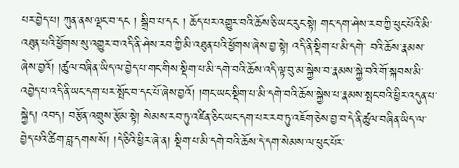པར་བྱེད་པ། ཀུན་ནས་ལྡང་བ་དང ། སྒྲིབ་པ་དང ། ཆོད་པར་འགྱུར་བའི་ཆོས་ཅི་ཡང་རུང་སྟེ། གང་དག་ཤེས་རབ་ཀྱི་ཕུང་པོའི་མི་འཐུན་པའི་ཕྱོགས་སུ་འགྱུར་བ་འདི་ནི་ཤེས་རབ་ཀྱི་མི་འཐུན་པའི་ཕྱོགས་ཞེས་བྱ་སྟེ། འདི་ནི་སྡིག་པ་མི་དགེ་ བའི་ཆོས་རྣམས་ཞེས་བྱའོ། །ཚུལ་བཞིན་ཡིད་ལ་བྱེད་པ་གང་གིས་སྡིག་པ་མི་དགེ་བའི་ཆོས་འདི་ལྟ་བུ་མ་སྐྱེས་བ་རྣམས་སྐྱེ་བའི་གོ་སྐབས་མི་འབྱེད་པ་འདི་ནི་ཡང་དག་པར་སྤོང་བ་དང་པོ་ཞེས་བྱའོ། །གང་ཡང་སྡིག་པ་མི་དགེ་བའི་ཆོས་སྐྱེས་པ་རྣམས་སྤང་བའི་ཕྱིར་འདུན་པ་སྐྱེད། འབད། བརྩོན་འགྲུས་རྩོམ་སྟེ། སེམས་རབ་ཏུ་འཛིན་ཅིང་ཡང་དག་པར་རབ་ཏུ་འཇོག་ཅེས་བྱ་བ་དེ་ནི་ཚུལ་བཞིན་ཡིད་ལ་བྱེད་པའི་ཚིག་བླ་དགས་སོ། །དེ་ཅིའི་ཕྱིར་ཞེ་ན། སྡིག་པ་མི་དགེ་བའི་ཆོས་དེ་དག་སེམས་ལ་ཕུང་པོར་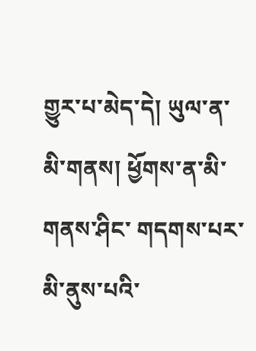གྱུར་པ་མེད་དེ། ཡུལ་ན་མི་གནས། ཕྱོགས་ན་མི་གནས་ཤིང་ གདགས་པར་མི་ནུས་པའི་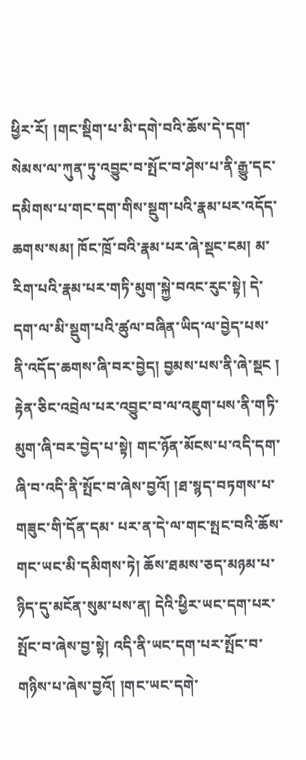ཕྱིར་རོ། །གང་སྡིག་པ་མི་དགེ་བའི་ཆོས་དེ་དག་སེམས་ལ་ཀུན་ཏུ་འབྱུང་བ་སྤོང་བ་ཤེས་པ་ནི་རྒྱུ་དང་དམིགས་པ་གང་དག་གིས་སྡུག་པའི་རྣམ་པར་འདོད་ཆགས་སམ། ཁོང་ཁྲོ་བའི་རྣམ་པར་ཞེ་སྡང་ངམ། མ་རིག་པའི་རྣམ་པར་གཏི་མུག་སྐྱེ་བའང་རུང་སྟེ། དེ་ དག་ལ་མི་སྡུག་པའི་ཚུལ་བཞིན་ཡིད་ལ་བྱེད་པས་ནི་འདོད་ཆགས་ཞི་བར་བྱེད། བྱམས་པས་ནི་ཞེ་སྡང ། རྟེན་ཅིང་འབྲེལ་པར་འབྱུང་བ་ལ་འཇུག་པས་ནི་གཏི་མུག་ཞི་བར་བྱེད་པ་སྟེ། གང་ཉོན་མོངས་པ་འདི་དག་ཞི་བ་འདི་ནི་སྤོང་བ་ཞེས་བྱའོ། །ཐ་སྙད་བཏགས་པ་གཟུང་གི་དོན་དམ་ པར་ན་དེ་ལ་གང་སྤང་བའི་ཆོས་གང་ཡང་མི་དམིགས་ཏེ། ཆོས་ཐམས་ཅད་མཉམ་པ་ཉིད་དུ་མངོན་སུམ་པས་ན། དེའི་ཕྱིར་ཡང་དག་པར་སྤོང་བ་ཞེས་བྱ་སྟེ། འདི་ནི་ཡང་དག་པར་སྤོང་བ་གཉིས་པ་ཞེས་བྱའོ། །གང་ཡང་དགེ་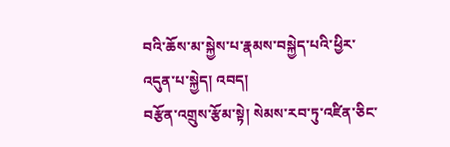བའི་ཆོས་མ་སྐྱེས་པ་རྣམས་བསྐྱེད་པའི་ཕྱིར་འདུན་པ་སྐྱེད། འབད།
བརྩོན་འགྲུས་རྩོམ་སྟེ། སེམས་རབ་ཏུ་འཛིན་ཅིང་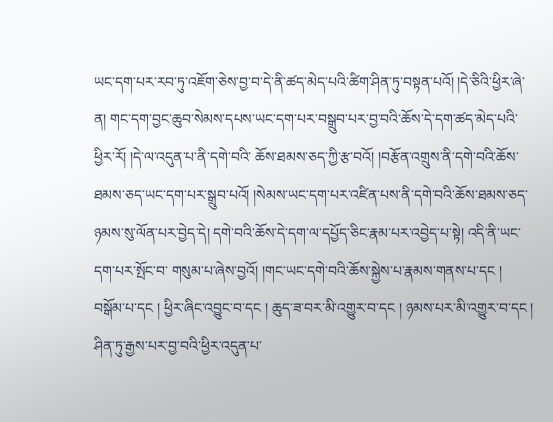ཡང་དག་པར་རབ་ཏུ་འཇོག་ཅེས་བྱ་བ་དེ་ནི་ཚད་མེད་པའི་ཚིག་ཤིན་ཏུ་བསྟན་པའོ། །དེ་ཅིའི་ཕྱིར་ཞེ་ན། གང་དག་བྱང་ཆུབ་སེམས་དཔས་ཡང་དག་པར་བསྒྲུབ་པར་བྱ་བའི་ཆོས་དེ་དག་ཚད་མེད་པའི་ཕྱིར་རོ། །དེ་ལ་འདུན་པ་ནི་དགེ་བའི་ ཆོས་ཐམས་ཅད་ཀྱི་རྩ་བའོ། །བརྩོན་འགྲུས་ནི་དགེ་བའི་ཆོས་ཐམས་ཅད་ཡང་དག་པར་སྒྲུབ་པའོ། །སེམས་ཡང་དག་པར་འཛིན་པས་ནི་དགེ་བའི་ཆོས་ཐམས་ཅད་ཉམས་སུ་ལོན་པར་བྱེད་དེ། དགེ་བའི་ཆོས་དེ་དག་ལ་དཔྱོད་ཅིང་རྣམ་པར་འབྱེད་པ་སྟེ། འདི་ནི་ཡང་དག་པར་སྤོང་བ་ གསུམ་པ་ཞེས་བྱའོ། །གང་ཡང་དགེ་བའི་ཆོས་སྐྱེས་པ་རྣམས་གནས་པ་དང ། བསྒོམ་པ་དང ། ཕྱིར་ཞིང་འབྱུང་བ་དང ། ཆུད་ཟ་བར་མི་འགྱུར་བ་དང ། ཉམས་པར་མི་འགྱུར་བ་དང ། ཤིན་ཏུ་རྒྱས་པར་བྱ་བའི་ཕྱིར་འདུན་པ་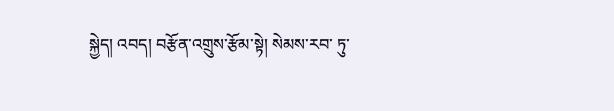སྐྱེད། འབད། བརྩོན་འགྲུས་རྩོམ་སྟེ། སེམས་རབ་ ཏུ་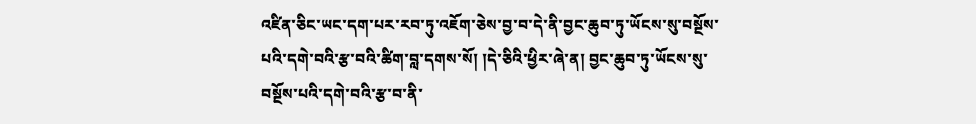འཛིན་ཅིང་ཡང་དག་པར་རབ་ཏུ་འཇོག་ཅེས་བྱ་བ་དེ་ནི་བྱང་ཆུབ་ཏུ་ཡོངས་སུ་བསྔོས་པའི་དགེ་བའི་རྩ་བའི་ཚིག་བླ་དགས་སོ། །དེ་ཅིའི་ཕྱིར་ཞེ་ན། བྱང་ཆུབ་ཏུ་ཡོངས་སུ་བསྔོས་པའི་དགེ་བའི་རྩ་བ་ནི་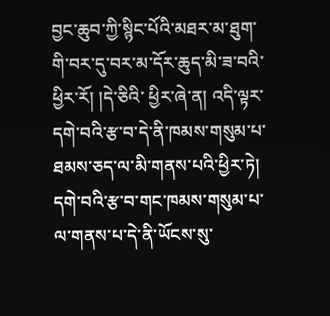བྱང་ཆུབ་ཀྱི་སྙིང་པོའི་མཐར་མ་ཐུག་གི་བར་དུ་བར་མ་དོར་ཆུད་མི་ཟ་བའི་ཕྱིར་རོ། །དེ་ཅིའི་ ཕྱིར་ཞེ་ན། འདི་ལྟར་དགེ་བའི་རྩ་བ་དེ་ནི་ཁམས་གསུམ་པ་ཐམས་ཅད་ལ་མི་གནས་པའི་ཕྱིར་ཏེ། དགེ་བའི་རྩ་བ་གང་ཁམས་གསུམ་པ་ལ་གནས་པ་དེ་ནི་ཡོངས་སུ་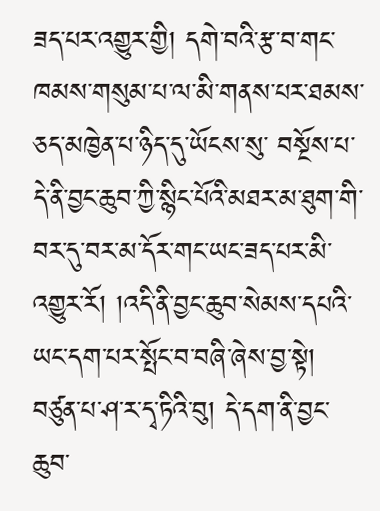ཟད་པར་འགྱུར་གྱི། དགེ་བའི་རྩ་བ་གང་ཁམས་གསུམ་པ་ལ་མི་གནས་པར་ཐམས་ཅད་མཁྱེན་པ་ཉིད་དུ་ཡོངས་སུ་ བསྔོས་པ་དེ་ནི་བྱང་ཆུབ་ཀྱི་སྙིང་པོའི་མཐར་མ་ཐུག་གི་བར་དུ་བར་མ་དོར་གང་ཡང་ཟད་པར་མི་འགྱུར་རོ། །འདི་ནི་བྱང་ཆུབ་སེམས་དཔའི་ཡང་དག་པར་སྤོང་བ་བཞི་ཞེས་བྱ་སྟེ། བཙུན་པ་ཤ་ར་དྭ་ཏིའི་བུ། དེ་དག་ནི་བྱང་ཆུབ་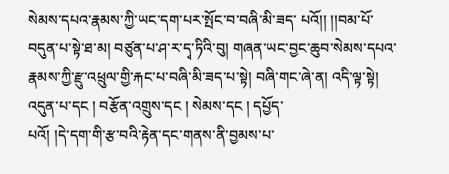སེམས་དཔའ་རྣམས་ཀྱི་ཡང་དག་པར་སྤོང་བ་བཞི་མི་ཟད་ པའོ།། །།བམ་པོ་བདུན་པ་སྟེ་ཐ་མ། བཙུན་པ་ཤ་ར་དྭ་ཏིའི་བུ། གཞན་ཡང་བྱང་ཆུབ་སེམས་དཔའ་རྣམས་ཀྱི་རྫུ་འཕྲུལ་གྱི་རྐང་པ་བཞི་མི་ཟད་པ་སྟེ། བཞི་གང་ཞེ་ན། འདི་ལྟ་སྟེ། འདུན་པ་དང ། བརྩོན་འགྲུས་དང ། སེམས་དང ། དཔྱོད་
པའོ། །དེ་དག་གི་རྩ་བའི་རྟེན་དང་གནས་ནི་བྱམས་པ་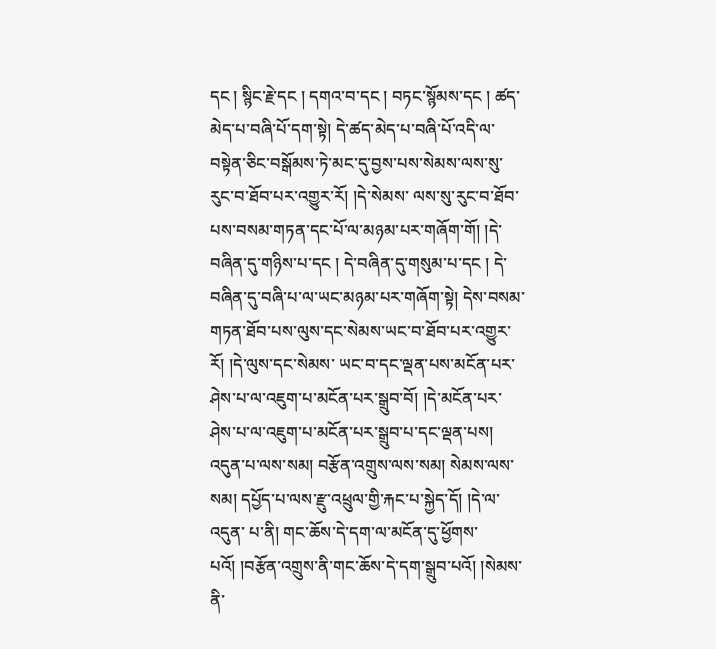དང ། སྙིང་རྗེ་དང ། དགའ་བ་དང ། བཏང་སྙོམས་དང ། ཚད་མེད་པ་བཞི་པོ་དག་སྟེ། དེ་ཚད་མེད་པ་བཞི་པོ་འདི་ལ་བསྟེན་ཅིང་བསྒོམས་ཏེ་མང་དུ་བྱས་པས་སེམས་ལས་སུ་རུང་བ་ཐོབ་པར་འགྱུར་རོ། །དེ་སེམས་ ལས་སུ་རུང་བ་ཐོབ་པས་བསམ་གཏན་དང་པོ་ལ་མཉམ་པར་གཞོག་གོ། །དེ་བཞིན་དུ་གཉིས་པ་དང ། དེ་བཞིན་དུ་གསུམ་པ་དང ། དེ་བཞིན་དུ་བཞི་པ་ལ་ཡང་མཉམ་པར་གཞོག་སྟེ། དེས་བསམ་གཏན་ཐོབ་པས་ལུས་དང་སེམས་ཡང་བ་ཐོབ་པར་འགྱུར་རོ། །དེ་ལུས་དང་སེམས་ ཡང་བ་དང་ལྡན་པས་མངོན་པར་ཤེས་པ་ལ་འཇུག་པ་མངོན་པར་སྒྲུབ་བོ། །དེ་མངོན་པར་ཤེས་པ་ལ་འཇུག་པ་མངོན་པར་སྒྲུབ་པ་དང་ལྡན་པས། འདུན་པ་ལས་སམ། བརྩོན་འགྲུས་ལས་སམ། སེམས་ལས་སམ། དཔྱོད་པ་ལས་རྫུ་འཕྲུལ་གྱི་རྐང་པ་སྐྱེད་དོ། །དེ་ལ་འདུན་ པ་ནི། གང་ཆོས་དེ་དག་ལ་མངོན་དུ་ཕྱོགས་པའོ། །བརྩོན་འགྲུས་ནི་གང་ཆོས་དེ་དག་སྒྲུབ་པའོ། །སེམས་ནི་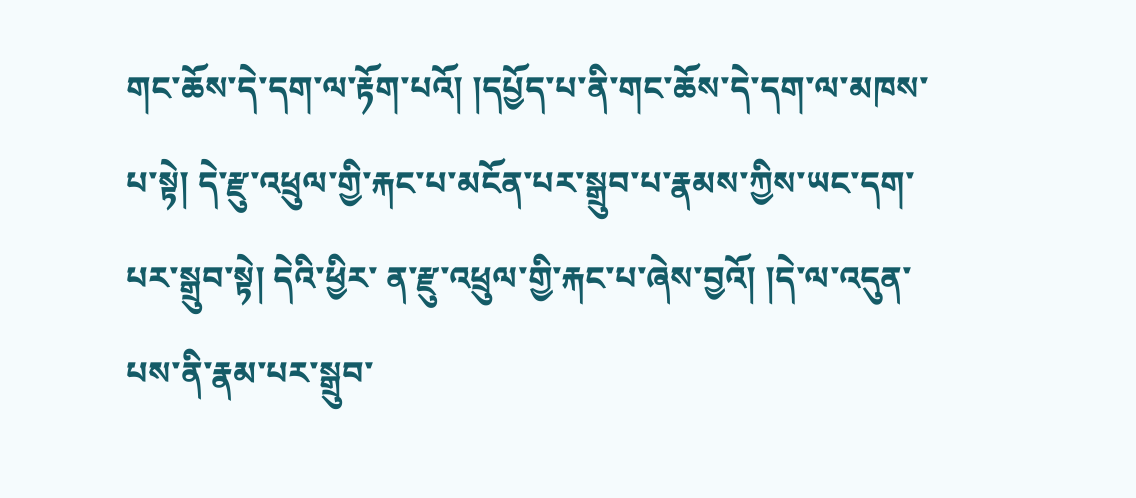གང་ཆོས་དེ་དག་ལ་རྟོག་པའོ། །དཔྱོད་པ་ནི་གང་ཆོས་དེ་དག་ལ་མཁས་པ་སྟེ། དེ་རྫུ་འཕྲུལ་གྱི་རྐང་པ་མངོན་པར་སྒྲུབ་པ་རྣམས་ཀྱིས་ཡང་དག་པར་སྒྲུབ་སྟེ། དེའི་ཕྱིར་ ན་རྫུ་འཕྲུལ་གྱི་རྐང་པ་ཞེས་བྱའོ། །དེ་ལ་འདུན་པས་ནི་རྣམ་པར་སྒྲུབ་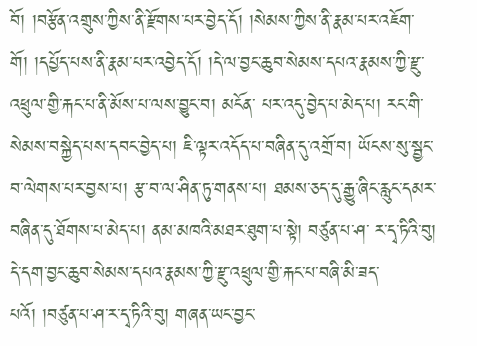བོ། །བརྩོན་འགྲུས་ཀྱིས་ནི་རྫོགས་པར་བྱེད་དོ། །སེམས་ཀྱིས་ནི་རྣམ་པར་འཇོག་གོ། །དཔྱོད་པས་ནི་རྣམ་པར་འབྱེད་དོ། །དེ་ལ་བྱང་ཆུབ་སེམས་དཔའ་རྣམས་ཀྱི་རྫུ་འཕྲུལ་གྱི་རྐང་པ་ནི་མོས་པ་ལས་བྱུང་བ། མངོན་ པར་འདུ་བྱེད་པ་མེད་པ། རང་གི་སེམས་བསྐྱེད་པས་དབང་བྱེད་པ། ཇི་ལྟར་འདོད་པ་བཞིན་དུ་འགྲོ་བ། ཡོངས་སུ་སྦྱང་བ་ལེགས་པར་བྱས་པ། རྩ་བ་ལ་ཤིན་ཏུ་གནས་པ། ཐམས་ཅད་དུ་རྒྱུ་ཞིང་རླུང་དམར་བཞིན་དུ་ཐོགས་པ་མེད་པ། ནམ་མཁའི་མཐར་ཐུག་པ་སྟེ། བཙུན་པ་ཤ་ ར་དྭ་ཏིའི་བུ། དེ་དག་བྱང་ཆུབ་སེམས་དཔའ་རྣམས་ཀྱི་རྫུ་འཕྲུལ་གྱི་རྐང་པ་བཞི་མི་ཟད་པའོ། །བཙུན་པ་ཤ་ར་དྭ་ཏིའི་བུ། གཞན་ཡང་བྱང་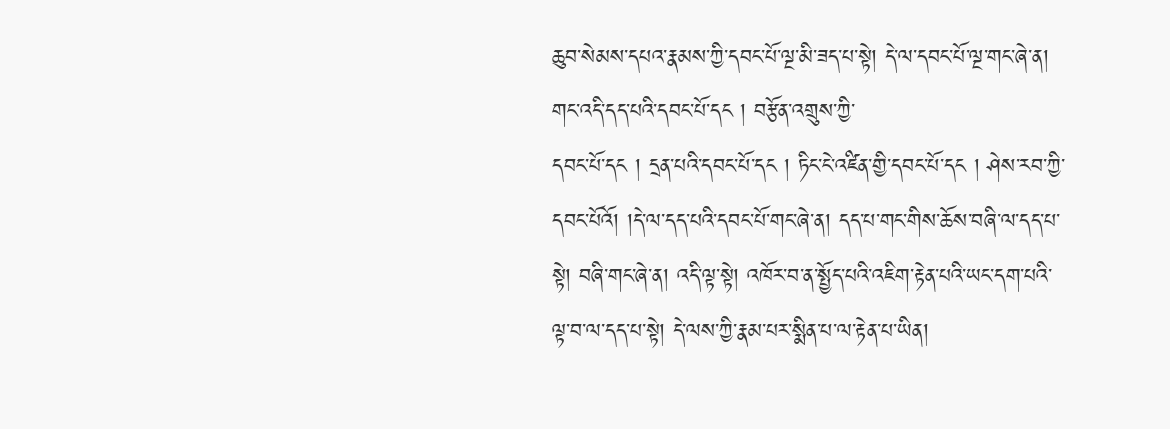ཆུབ་སེམས་དཔའ་རྣམས་ཀྱི་དབང་པོ་ལྔ་མི་ཟད་པ་སྟེ། དེ་ལ་དབང་པོ་ལྔ་གང་ཞེ་ན། གང་འདི་དད་པའི་དབང་པོ་དང ། བརྩོན་འགྲུས་ཀྱི་
དབང་པོ་དང ། དྲན་པའི་དབང་པོ་དང ། ཏིང་ངེ་འཛིན་གྱི་དབང་པོ་དང ། ཤེས་རབ་ཀྱི་དབང་པོའོ། །དེ་ལ་དད་པའི་དབང་པོ་གང་ཞེ་ན། དད་པ་གང་གིས་ཆོས་བཞི་ལ་དད་པ་སྟེ། བཞི་གང་ཞེ་ན། འདི་ལྟ་སྟེ། འཁོར་བ་ན་སྤྱོད་པའི་འཇིག་རྟེན་པའི་ཡང་དག་པའི་ ལྟ་བ་ལ་དད་པ་སྟེ། དེ་ལས་ཀྱི་རྣམ་པར་སྨིན་པ་ལ་རྟེན་པ་ཡིན།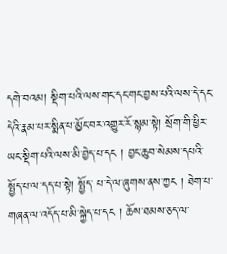དགེ་བའམ། སྡིག་པའི་ལས་གང་དང་གང་བྱས་པའི་ལས་དེ་དང་དེའི་རྣམ་པར་སྨིན་པ་མྱོང་བར་འགྱུར་རོ་སྙམ་སྟེ། སྲོག་གི་ཕྱིར་ཡང་སྡིག་པའི་ལས་མི་བྱེད་པ་དང ། བྱང་ཆུབ་སེམས་དཔའི་སྤྱོད་པ་ལ་དད་པ་སྟེ། སྤྱོད་ པ་དེ་ལ་ཞུགས་ནས་ཀྱང ། ཐེག་པ་གཞན་ལ་འདོད་པ་མི་སྐྱེད་པ་དང ། ཆོས་ཐམས་ཅད་ལ་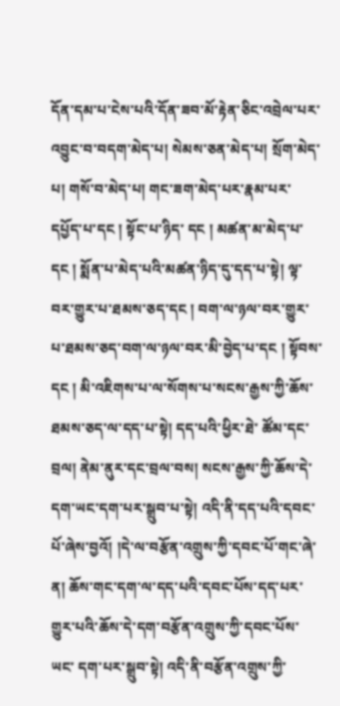དོན་དམ་པ་ངེས་པའི་དོན་ཟབ་མོ་རྟེན་ཅིང་འབྲེལ་པར་འབྱུང་བ་བདག་མེད་པ། སེམས་ཅན་མེད་པ། སྲོག་མེད་པ། གསོ་བ་མེད་པ། གང་ཟག་མེད་པར་རྣམ་པར་དཔྱོད་པ་དང ། སྟོང་པ་ཉིད་ དང ། མཚན་མ་མེད་པ་དང ། སྨོན་པ་མེད་པའི་མཚན་ཉིད་དུ་དད་པ་སྟེ། ལྟ་བར་གྱུར་པ་ཐམས་ཅད་དང ། བག་ལ་ཉལ་བར་གྱུར་པ་ཐམས་ཅད་བག་ལ་ཉལ་བར་མི་བྱེད་པ་དང ། སྟོབས་དང ། མི་འཇིགས་པ་ལ་སོགས་པ་སངས་རྒྱས་ཀྱི་ཆོས་ཐམས་ཅད་ལ་དད་པ་སྟེ། དད་པའི་ཕྱིར་ཐེ་ ཚོམ་དང་བྲལ། ནེམ་ནུར་དང་བྲལ་བས། སངས་རྒྱས་ཀྱི་ཆོས་དེ་དག་ཡང་དག་པར་སྒྲུབ་པ་སྟེ། འདི་ནི་དད་པའི་དབང་པོ་ཞེས་བྱའོ། །དེ་ལ་བརྩོན་འགྲུས་ཀྱི་དབང་པོ་གང་ཞེ་ན། ཆོས་གང་དག་ལ་དད་པའི་དབང་པོས་དད་པར་གྱུར་པའི་ཆོས་དེ་དག་བརྩོན་འགྲུས་ཀྱི་དབང་པོས་ཡང་ དག་པར་སྒྲུབ་སྟེ། འདི་ནི་བརྩོན་འགྲུས་ཀྱི་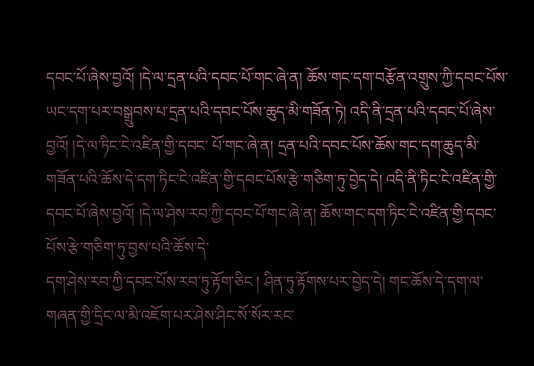དབང་པོ་ཞེས་བྱའོ། །དེ་ལ་དྲན་པའི་དབང་པོ་གང་ཞེ་ན། ཆོས་གང་དག་བརྩོན་འགྲུས་ཀྱི་དབང་པོས་ཡང་དག་པར་བསྒྲུབས་པ་དྲན་པའི་དབང་པོས་ཆུད་མི་གཟོན་ཏེ། འདི་ནི་དྲན་པའི་དབང་པོ་ཞེས་བྱའོ། །དེ་ལ་ཏིང་ངེ་འཛིན་གྱི་དབང་ པོ་གང་ཞེ་ན། དྲན་པའི་དབང་པོས་ཆོས་གང་དག་ཆུད་མི་གཟོན་པའི་ཆོས་དེ་དག་ཏིང་ངེ་འཛིན་གྱི་དབང་པོས་རྩེ་གཅིག་ཏུ་བྱེད་དེ། འདི་ནི་ཏིང་ངེ་འཛིན་གྱི་དབང་པོ་ཞེས་བྱའོ། །དེ་ལ་ཤེས་རབ་ཀྱི་དབང་པོ་གང་ཞེ་ན། ཆོས་གང་དག་ཏིང་ངེ་འཛིན་གྱི་དབང་པོས་རྩེ་གཅིག་ཏུ་བྱས་པའི་ཆོས་དེ་
དག་ཤེས་རབ་ཀྱི་དབང་པོས་རབ་ཏུ་རྟོག་ཅིང ། ཤིན་ཏུ་རྟོགས་པར་བྱེད་དེ། གང་ཆོས་དེ་དག་ལ་གཞན་གྱི་དྲིང་ལ་མི་འཇོག་པར་ཤེས་ཤིང་སོ་སོར་རང་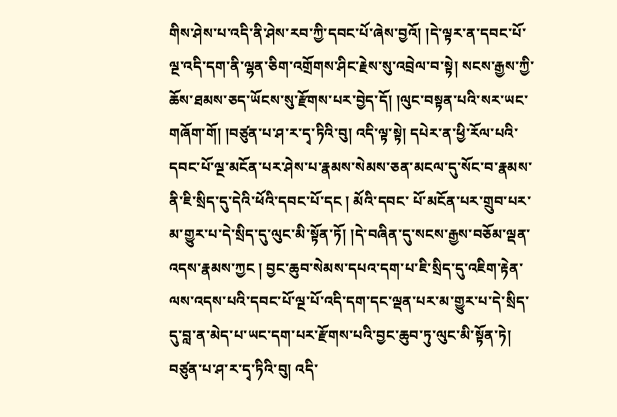གིས་ཤེས་པ་འདི་ནི་ཤེས་རབ་ཀྱི་དབང་པོ་ཞེས་བྱའོ། །དེ་ལྟར་ན་དབང་པོ་ལྔ་འདི་དག་ནི་ལྷན་ཅིག་འགྲོགས་ཤིང་རྗེས་སུ་འབྲེལ་བ་སྟེ། སངས་རྒྱས་ཀྱི་ཆོས་ཐམས་ཅད་ཡོངས་སུ་རྫོགས་པར་བྱེད་དོ། །ལུང་བསྟན་པའི་སར་ཡང་གཞོག་གོ། །བཙུན་པ་ཤ་ར་དྭ་ཏིའི་བུ། འདི་ལྟ་སྟེ། དཔེར་ན་ཕྱི་རོལ་པའི་དབང་པོ་ལྔ་མངོན་པར་ཤེས་པ་རྣམས་སེམས་ཅན་མངལ་དུ་སོང་བ་རྣམས་ནི་ཇི་སྲིད་དུ་དེའི་ཕོའི་དབང་པོ་དང ། མོའི་དབང་ པོ་མངོན་པར་གྲུབ་པར་མ་གྱུར་པ་དེ་སྲིད་དུ་ལུང་མི་སྟོན་ཏོ། །དེ་བཞིན་དུ་སངས་རྒྱས་བཅོམ་ལྡན་འདས་རྣམས་ཀྱང ། བྱང་ཆུབ་སེམས་དཔའ་དག་པ་ཇི་སྲིད་དུ་འཇིག་རྟེན་ལས་འདས་པའི་དབང་པོ་ལྔ་པོ་འདི་དག་དང་ལྡན་པར་མ་གྱུར་པ་དེ་སྲིད་དུ་བླ་ན་མེད་པ་ཡང་དག་པར་རྫོགས་པའི་བྱང་ཆུབ་ཏུ་ལུང་མི་སྟོན་ཏེ། བཙུན་པ་ཤ་ར་དྭ་ཏིའི་བུ། འདི་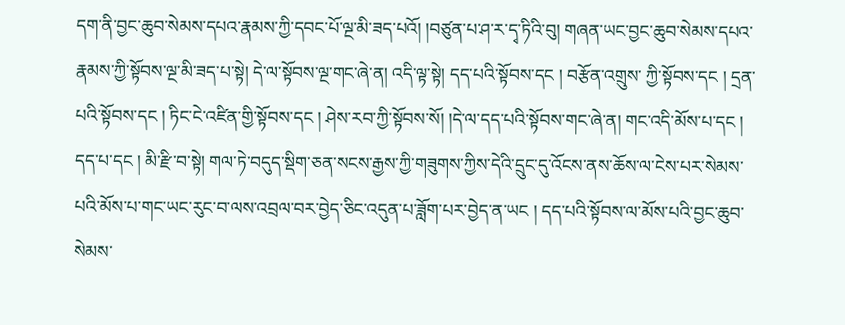དག་ནི་བྱང་ཆུབ་སེམས་དཔའ་རྣམས་ཀྱི་དབང་པོ་ལྔ་མི་ཟད་པའོ། །བཙུན་པ་ཤ་ར་དྭ་ཏིའི་བུ། གཞན་ཡང་བྱང་ཆུབ་སེམས་དཔའ་རྣམས་ཀྱི་སྟོབས་ལྔ་མི་ཟད་པ་སྟེ། དེ་ལ་སྟོབས་ལྔ་གང་ཞེ་ན། འདི་ལྟ་སྟེ། དད་པའི་སྟོབས་དང ། བརྩོན་འགྲུས་ ཀྱི་སྟོབས་དང ། དྲན་པའི་སྟོབས་དང ། ཏིང་ངེ་འཛིན་གྱི་སྟོབས་དང ། ཤེས་རབ་ཀྱི་སྟོབས་སོ། །དེ་ལ་དད་པའི་སྟོབས་གང་ཞེ་ན། གང་འདི་མོས་པ་དང ། དད་པ་དང ། མི་རྫི་བ་སྟེ། གལ་ཏེ་བདུད་སྡིག་ཅན་སངས་རྒྱས་ཀྱི་གཟུགས་ཀྱིས་དེའི་དྲུང་དུ་འོངས་ནས་ཆོས་ལ་ངེས་པར་སེམས་པའི་མོས་པ་གང་ཡང་རུང་བ་ལས་འབྲལ་བར་བྱེད་ཅིང་འདུན་པ་ཟློག་པར་བྱེད་ན་ཡང ། དད་པའི་སྟོབས་ལ་མོས་པའི་བྱང་ཆུབ་སེམས་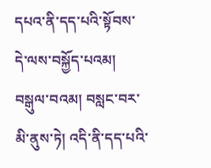དཔའ་ནི་དད་པའི་སྟོབས་དེ་ལས་བསྐྱོད་པའམ། བསྒུལ་བའམ། བསླང་བར་མི་ནུས་ཏེ། འདི་ནི་དད་པའི་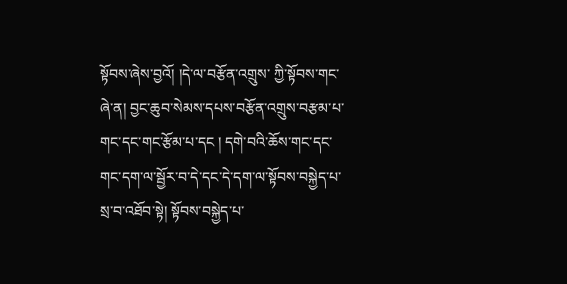སྟོབས་ཞེས་བྱའོ། །དེ་ལ་བརྩོན་འགྲུས་ ཀྱི་སྟོབས་གང་ཞེ་ན། བྱང་ཆུབ་སེམས་དཔས་བརྩོན་འགྲུས་བརྩམ་པ་གང་དང་གང་རྩོམ་པ་དང ། དགེ་བའི་ཆོས་གང་དང་གང་དག་ལ་སྦྱོར་བ་དེ་དང་དེ་དག་ལ་སྟོབས་བསྐྱེད་པ་སྲ་བ་འཐོབ་སྟེ། སྟོབས་བསྐྱེད་པ་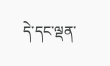དེ་དང་ལྡན་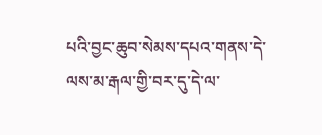པའི་བྱང་ཆུབ་སེམས་དཔའ་གནས་དེ་ལས་མ་རྒལ་གྱི་བར་དུ་དེ་ལ་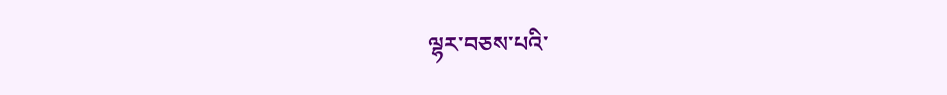ལྷར་བཅས་པའི་